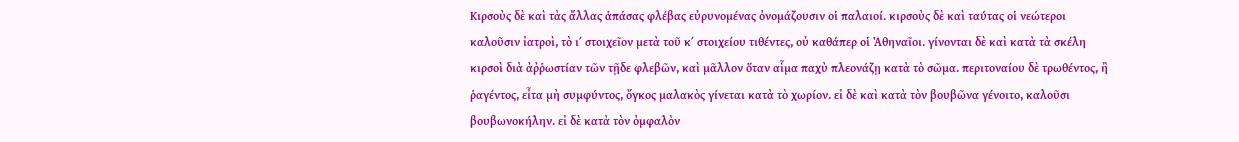Κιρσοὺς δὲ καὶ τὰς ἄλλας ἁπάσας φλέβας εὐρυνομένας ὀνομάζουσιν οἱ παλαιοί. κιρσοὺς δὲ καὶ ταύτας οἱ νεώτεροι καλοῦσιν ἰατροὶ, τὸ ι΄ στοιχεῖον μετὰ τοῦ κ΄ στοιχείου τιθέντες, οὐ καθάπερ οἱ Ἀθηναῖοι. γίνονται δὲ καὶ κατὰ τὰ σκέλη κιρσοὶ διὰ ἀῤῥωστίαν τῶν τῇδε φλεβῶν, καὶ μᾶλλον ὅταν αἷμα παχὺ πλεονάζῃ κατὰ τὸ σῶμα. περιτοναίου δὲ τρωθέντος, ἢ ῥαγέντος, εἶτα μὴ συμφύντος, ὄγκος μαλακὸς γίνεται κατὰ τὸ χωρίον. εἰ δὲ καὶ κατὰ τὸν βουβῶνα γένοιτο, καλοῦσι βουβωνοκήλην. εἰ δὲ κατὰ τὸν ὀμφαλὸν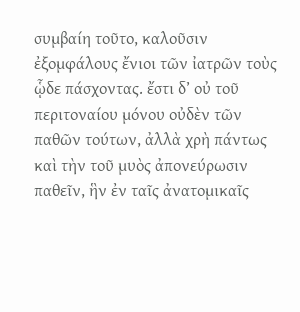συμβαίη τοῦτο, καλοῦσιν ἐξομφάλους ἔνιοι τῶν ἰατρῶν τοὺς ᾧδε πάσχοντας. ἔστι δ’ οὐ τοῦ περιτοναίου μόνου οὐδὲν τῶν παθῶν τούτων, ἀλλὰ χρὴ πάντως καὶ τὴν τοῦ μυὸς ἀπονεύρωσιν παθεῖν, ἣν ἐν ταῖς ἀνατομικαῖς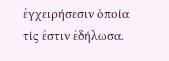ἐγχειρήσεσιν ὁποία τίς ἐστιν ἐδήλωσα.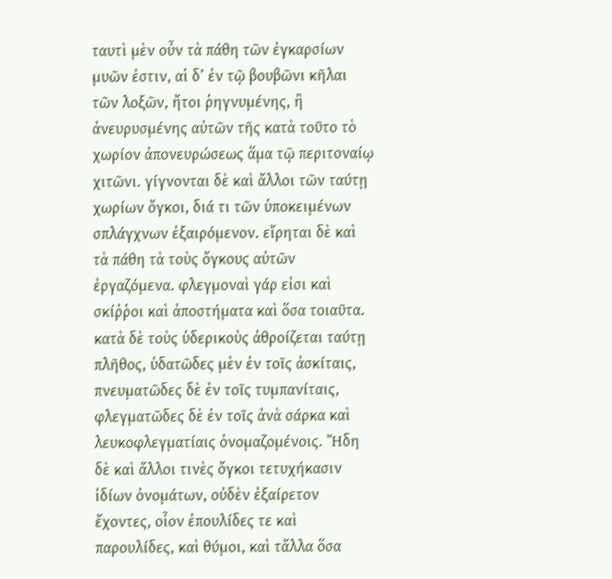ταυτὶ μὲν οὖν τὰ πάθη τῶν ἐγκαρσίων μυῶν ἐστιν, αἱ δ’ ἐν τῷ βουβῶνι κῆλαι τῶν λοξῶν, ἤτοι ῥηγνυμένης, ἢ ἀνευρυσμένης αὐτῶν τῆς κατὰ τοῦτο τὸ χωρίον ἀπονευρώσεως ἅμα τῷ περιτοναίῳ χιτῶνι. γίγνονται δὲ καὶ ἄλλοι τῶν ταύτῃ χωρίων ὄγκοι, διά τι τῶν ὑποκειμένων σπλάγχνων ἐξαιρόμενον. εἴρηται δὲ καὶ τὰ πάθη τὰ τοὺς ὄγκους αὐτῶν ἐργαζόμενα. φλεγμοναὶ γάρ εἰσι καὶ σκίῤῥοι καὶ ἀποστήματα καὶ ὅσα τοιαῦτα. κατὰ δὲ τοὺς ὑδερικοὺς ἀθροίζεται ταύτῃ πλῆθος, ὑδατῶδες μὲν ἐν τοῖς ἀσκίταις, πνευματῶδες δὲ ἐν τοῖς τυμπανίταις, φλεγματῶδες δὲ ἐν τοῖς ἀνὰ σάρκα καὶ λευκοφλεγματίαις ὀνομαζομένοις. Ἤδη δὲ καὶ ἄλλοι τινὲς ὄγκοι τετυχήκασιν ἰδίων ὀνομάτων, οὐδὲν ἐξαίρετον ἔχοντες, οἷον ἐπουλίδες τε καὶ παρουλίδες, καὶ θύμοι, καὶ τἄλλα ὅσα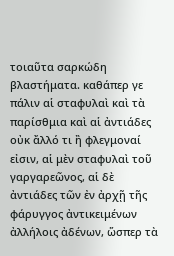τοιαῦτα σαρκώδη βλαστήματα. καθάπερ γε πάλιν αἱ σταφυλαὶ καὶ τὰ παρίσθμια καὶ αἱ ἀντιάδες οὐκ ἄλλό τι ἢ φλεγμοναί εἰσιν, αἱ μὲν σταφυλαὶ τοῦ γαργαρεῶνος, αἱ δὲ ἀντιάδες τῶν ἐν ἀρχῇ τῆς φάρυγγος ἀντικειμένων ἀλλήλοις ἀδένων, ὥσπερ τὰ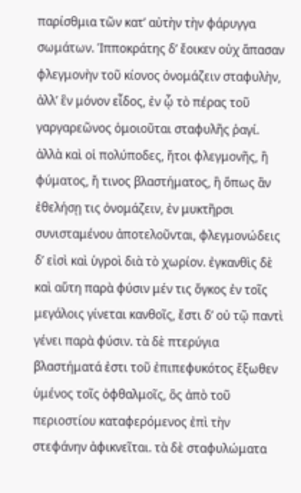παρίσθμια τῶν κατ’ αὐτὴν τὴν φάρυγγα σωμάτων. Ἱπποκράτης δ’ ἔοικεν οὐχ ἅπασαν φλεγμονὴν τοῦ κίονος ὀνομάζειν σταφυλὴν, ἀλλ’ ἓν μόνον εἶδος, ἐν ᾧ τὸ πέρας τοῦ γαργαρεῶνος ὁμοιοῦται σταφυλῆς ῥαγί. ἀλλὰ καὶ οἱ πολύποδες, ἤτοι φλεγμονῆς, ἢ φύματος, ἤ τινος βλαστήματος, ἢ ὅπως ἂν ἐθελήσῃ τις ὀνομάζειν, ἐν μυκτῆρσι συνισταμένου ἀποτελοῦνται, φλεγμονώδεις δ’ εἰσὶ καὶ ὑγροὶ διὰ τὸ χωρίον. ἐγκανθὶς δὲ καὶ αὕτη παρὰ φύσιν μέν τις ὄγκος ἐν τοῖς μεγάλοις γίνεται κανθοῖς, ἔστι δ’ οὐ τῷ παντὶ γένει παρὰ φύσιν. τὰ δὲ πτερύγια βλαστήματά ἐστι τοῦ ἐπιπεφυκότος ἔξωθεν ὑμένος τοῖς ὀφθαλμοῖς, ὃς ἀπὸ τοῦ περιοστίου καταφερόμενος ἐπὶ τὴν στεφάνην ἀφικνεῖται. τὰ δὲ σταφυλώματα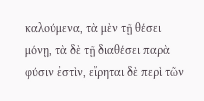καλούμενα, τὰ μὲν τῇ θέσει μόνῃ, τὰ δὲ τῇ διαθέσει παρὰ φύσιν ἐστὶν, εἴρηται δὲ περὶ τῶν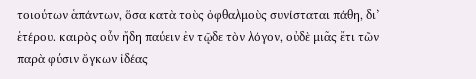τοιούτων ἁπάντων, ὅσα κατὰ τοὺς ὀφθαλμοὺς συνίσταται πάθη, δι’ ἑτέρου. καιρὸς οὖν ἤδη παύειν ἐν τῷδε τὸν λόγον, οὐδὲ μιᾶς ἔτι τῶν παρὰ φύσιν ὄγκων ἰδέας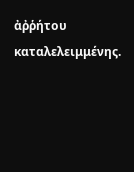ἀῤῥήτου καταλελειμμένης.